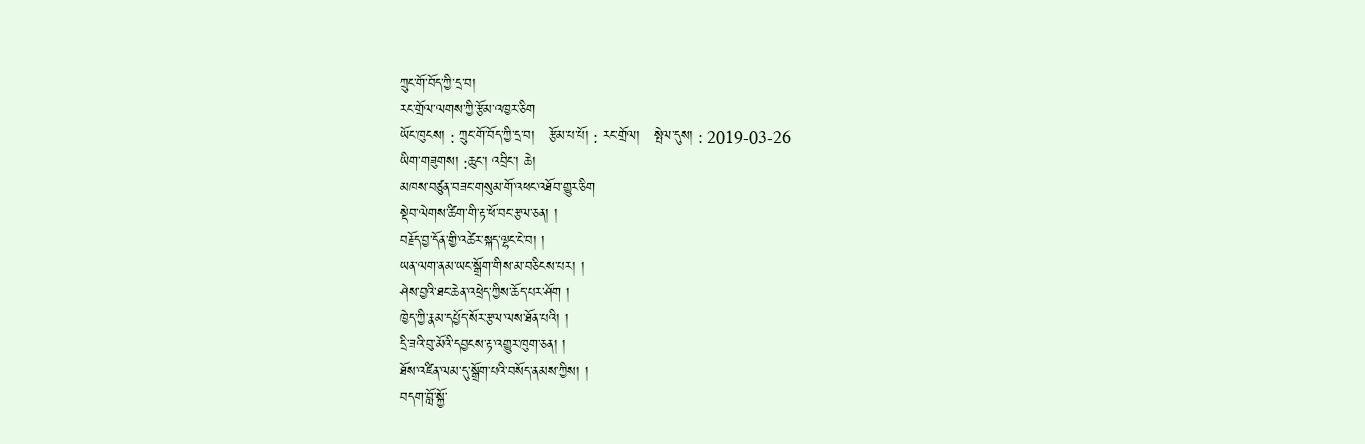ཀྲུང་གོ་བོད་ཀྱི་དྲ་བ།
རང་གྲོལ་ལགས་ཀྱི་རྩོམ་འཁྱར་ཅིག
ཡོང་ཁུངས། : ཀྲུང་གོ་བོད་ཀྱི་དྲ་བ།   རྩོམ་པ་པོ། : རང་གྲོལ།   སྤེལ་དུས། : 2019-03-26
ཡིག་གཟུགས། :ཆུང་། འབྲིང་། ཆེ།
མཁས་བཙུན་བཟང་གསུམ་གོ་འཕང་འཐོབ་གྱུར་ཅིག
སྡེབ་ལེགས་ཚིག་གི་རྟ་ཕོ་བང་རྩལ་ཅན། །
བརྗོད་བྱ་དོན་གྱི་འཚེར་སྐད་ལྷང་ངེ་བ། །
ཡན་ལག་ནམ་ཡང་སྒྲོག་གིས་མ་བཅིངས་པར། །
ཤེས་བྱའི་ཐང་ཆེན་འཕྲེད་ཀྱིས་ཆོད་པར་ཤོག །
ཁྱེད་ཀྱི་རྣམ་དཔྱོད་སོར་རྩལ་ལས་ཐོན་པའི། །
དྲི་ཟའི་བུ་མོའི་དབྱངས་རྟ་འགྱུར་ཁུག་ཅན། །
ཐོས་འཛིན་ལམ་དུ་སྒྲོག་པའི་བསོད་ནམས་ཀྱིས། །
བདག་བློ་སྐྱོ་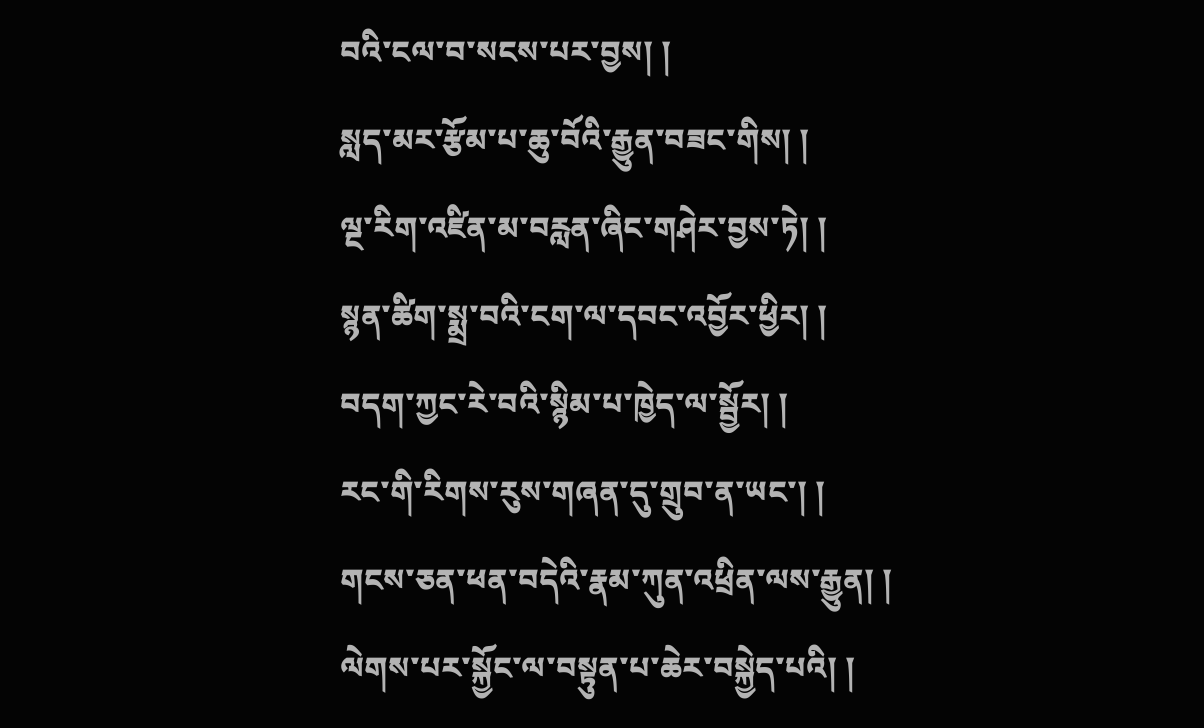བའི་ངལ་བ་སངས་པར་བྱས། །
སླད་མར་རྩོམ་པ་ཆུ་བོའི་རྒྱུན་བཟང་གིས། །
ལྔ་རིག་འཛིན་མ་བརླན་ཞིང་གཤེར་བྱས་ཏེ། །
སྙན་ཚིག་སྨྲ་བའི་ངག་ལ་དབང་འབྱོར་ཕྱིར། །
བདག་ཀྱང་རེ་བའི་སྙིམ་པ་ཁྱེད་ལ་སྦྱོར། །
རང་གི་རིགས་རུས་གཞན་དུ་གྲུབ་ན་ཡང་། །
གངས་ཅན་ཕན་བདེའི་རྣམ་ཀུན་འཕྲིན་ལས་རྒྱུན། །
ལེགས་པར་སྐྱོང་ལ་བསྟུན་པ་ཆེར་བསྐྱེད་པའི། །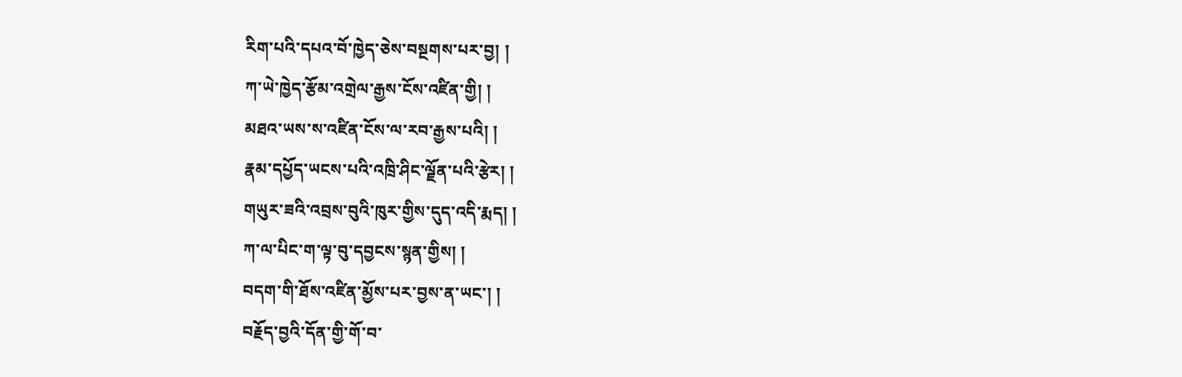རིག་པའི་དཔའ་བོ་ཁྱེད་ཅེས་བསྔགས་པར་བྱ། །
ཀ་ཡེ་ཁྱེད་རྩོམ་འགྲེལ་རྒྱས་ངོས་འཛིན་གྱི། །
མཐའ་ཡས་ས་འཛིན་ངོས་ལ་རབ་རྒྱས་པའི། །
རྣམ་དཔྱོད་ཡངས་པའི་འཁྲི་ཤིང་ལྗོན་པའི་རྩེར། །
གཡུར་ཟའི་འབྲས་བུའི་ཁུར་གྱིས་དུད་འདི་རྨད། །
ཀ་ལ་པིང་ག་ལྟ་བུ་དབྱངས་སྙན་གྱིས། །
བདག་གི་ཐོས་འཛིན་མྱོས་པར་བྱས་ན་ཡང་། །
བརྗོད་བྱའི་དོན་གྱི་གོ་བ་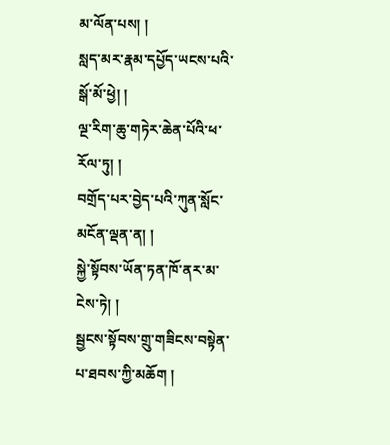མ་ལོན་པས། །
སླད་མར་རྣམ་དཔྱོད་ཡངས་པའི་སྒོ་མོ་ཕྱེ། །
ལྔ་རིག་ཆུ་གཏེར་ཆེན་པོའི་ཕ་རོལ་ཏུ། །
བགྲོད་པར་བྱེད་པའི་ཀུན་སློང་མངོན་ལྡན་ན། །
སྐྱེ་སྟོབས་ཡོན་ཏན་ཁོ་ནར་མ་ངེས་ཏེ། །
སྦྱངས་སྟོབས་གྲུ་གཟིངས་བསྟེན་པ་ཐབས་ཀྱི་མཆོག །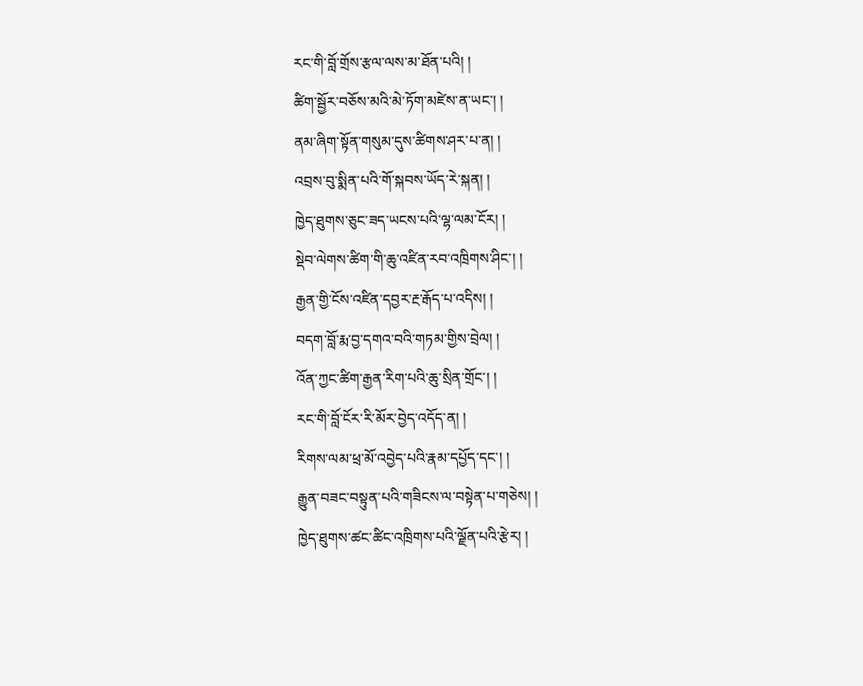རང་གི་བློ་གྲོས་རྩལ་ལས་མ་ཐོན་པའི། །
ཚིག་སྦྱོར་བཅོས་མའི་མེ་ཏོག་མཛེས་ན་ཡང་། །
ནམ་ཞིག་སྟོན་གསུམ་དུས་ཚིགས་ཤར་པ་ན། །
འབྲས་བུ་སྨིན་པའི་གོ་སྐབས་ཡོད་རེ་སྐན། །
ཁྱེད་ཐུགས་ཅུང་ཟད་ཡངས་པའི་ལྷ་ལམ་ངོར། །
སྡེབ་ལེགས་ཚིག་གི་ཆུ་འཛིན་རབ་འཁྲིགས་ཤིང་། །
རྒྱན་གྱི་ངོས་འཛིན་དབྱར་རྔ་རྒོད་པ་འདིས། །
བདག་བློ་རྨ་བྱ་དགའ་བའི་གཏམ་གྱིས་བྲེལ། །
འོན་ཀྱང་ཚིག་རྒྱན་རིག་པའི་ཆུ་སྲིན་གྲོང་། །
རང་གི་བློ་ངོར་རི་མོར་བྱེད་འདོད་ན། །
རིགས་ལམ་ཕྲ་མོ་འབྱེད་པའི་རྣམ་དཔྱོད་དང་། །
རྒྱུན་བཟང་བསྟུན་པའི་གཟིངས་ལ་བསྟེན་པ་གཅེས། །
ཁྱེད་ཐུགས་ཚང་ཚིང་འཁྲིགས་པའི་ལྗོན་པའི་རྩེར། །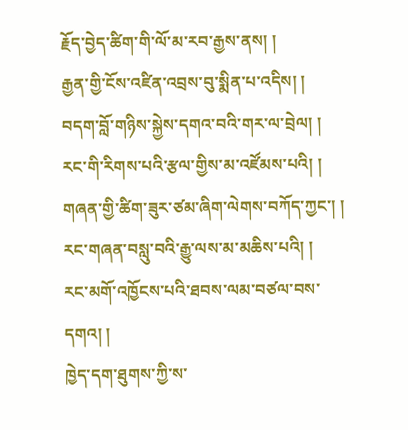རྗོད་བྱེད་ཚིག་གི་ལོ་མ་རབ་རྒྱས་ནས། །
རྒྱན་གྱི་ངོས་འཛིན་འབྲས་བུ་སྨིན་པ་འདིས། །
བདག་བློ་གཉིས་སྐྱེས་དགའ་བའི་གར་ལ་བྲེལ། །
རང་གི་རིགས་པའི་རྩལ་གྱིས་མ་འཛོམས་པའི། །
གཞན་གྱི་ཚིག་ཟུར་ཙམ་ཞིག་ལེགས་བཀོད་ཀྱང་། །
རང་གཞན་བསླུ་བའི་རྒྱུ་ལས་མ་མཆིས་པའི། །
རང་མགོ་འཁྱོངས་པའི་ཐབས་ལམ་བཙལ་བས་དགའ། །
ཁྱེད་དག་ཐུགས་ཀྱི་ས་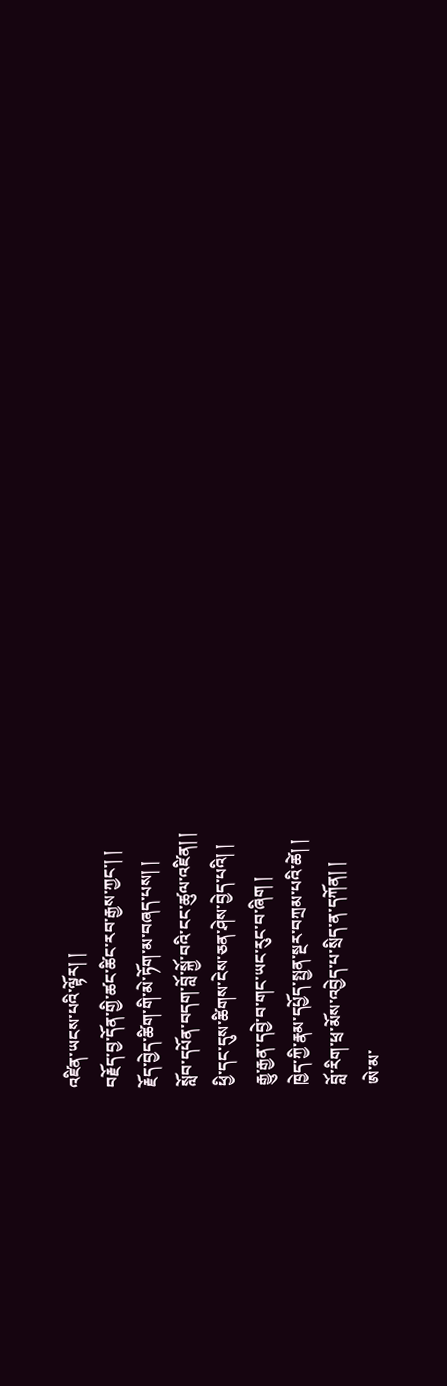འཛིན་ཡངས་པའི་ལྟོར། །
བརྗོད་བྱ་དོན་གྱི་ཚང་ཚིང་རབ་རྒྱས་ཀྱང་། །
རྗོད་བྱེད་ཚིག་གི་མེ་ཏོག་མ་བཞད་པས། །
སློབ་དཔོན་བདག་བློ་སྐྱོ་བའི་ངང་ཚུལ་འཛིན། །
ཕྱི་དང་དུས་ཚིགས་ངེས་ཅན་ཤེས་བྱེད་པའི། །
རྒྱུ་རྒྱན་དབྱེ་བ་གང་ཡང་རུང་བ་ཞིག །
ཁྱེད་ཀྱི་རྣམ་དཔྱོད་སྤྱན་སྔར་བཀྲམ་པའི་ཚེ། །
བློ་རིག་ཕྲ་མོས་འབྱེད་པ་སྲིད་ན་དཀོན། །
ཨེ་མ་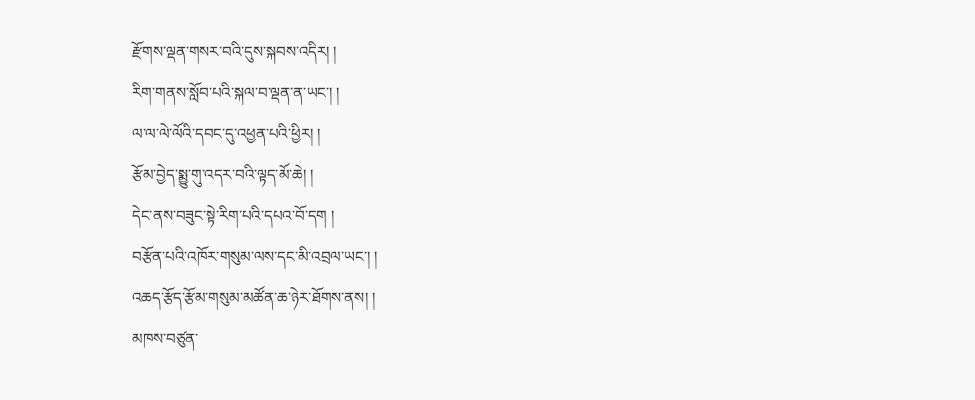རྫོགས་ལྡན་གསར་བའི་དུས་སྐབས་འདིར། །
རིག་གནས་སློབ་པའི་སྐལ་བ་ལྡན་ན་ཡང་། །
ལ་ལ་ལེ་ལོའི་དབང་དུ་འཕྱན་པའི་ཕྱིར། །
རྩོམ་བྱེད་སྨྱུ་གུ་འདར་བའི་ལྟད་མོ་ཆེ། །
དེང་ནས་བཟུང་སྟེ་རིག་པའི་དཔའ་བོ་དག །
བརྩོན་པའི་འཁོར་གསུམ་ལས་དང་མི་འབྲལ་ཡང་། །
འཆད་རྩོད་རྩོམ་གསུམ་མཚོན་ཆ་ཉེར་ཐོགས་ནས། །
མཁས་བཙུན་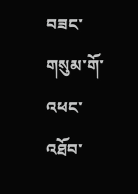བཟང་གསུམ་གོ་འཕང་འཐོབ་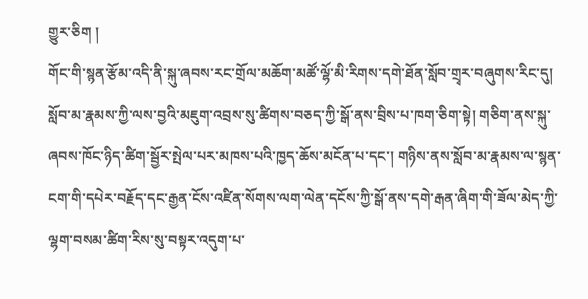གྱུར་ཅིག །
གོང་གི་སྙན་རྩོམ་འདི་ནི་སྐུ་ཞབས་རང་གྲོལ་མཆོག་མཚོ་ལྷོ་མི་རིགས་དགེ་ཐོན་སློབ་གྲྭར་བཞུགས་རིང་དུ། སློབ་མ་རྣམས་ཀྱི་ལས་བྱའི་མཇུག་འབྲས་སུ་ཚིགས་བཅད་ཀྱི་སྒོ་ནས་བྲིས་པ་ཁག་ཅིག་སྟེ། གཅིག་ནས་སྐུ་ཞབས་ཁོང་ཉིད་ཚིག་སྦྱོར་སྤེལ་པར་མཁས་པའི་ཁྱད་ཆོས་མངོན་པ་དང་། གཉིས་ནས་སློབ་མ་རྣམས་ལ་སྙན་ངག་གི་དཔེར་བརྗོད་དང་རྒྱན་ངོས་འཛིན་སོགས་ལག་ལེན་དངོས་ཀྱི་སྒོ་ནས་དགེ་རྒན་ཞིག་གི་ཟོལ་མེད་ཀྱི་ལྷག་བསམ་ཚིག་རིས་སུ་བསྟར་འདུག་པ་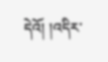དེའོ། །འདིར་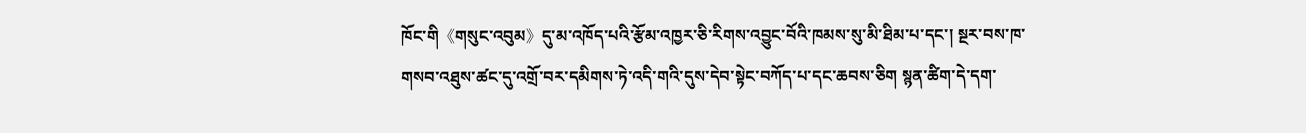ཁོང་གི《གསུང་འབུམ》དུ་མ་འཁོད་པའི་རྩོམ་འཁྱར་ཅི་རིགས་འབྱུང་བོའི་ཁམས་སུ་མི་ཐིམ་པ་དང་། སྔར་བས་ཁ་གསབ་འཐུས་ཚང་དུ་འགྲོ་བར་དམིགས་ཏེ་འདི་གའི་དུས་དེབ་སྟེང་བཀོད་པ་དང་ཆབས་ཅིག སྙན་ཚིག་དེ་དག་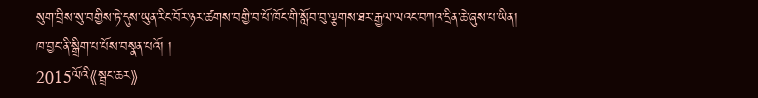སུག་བྲིས་སུ་བགྱིས་ཏེ་དུས་ཡུན་རིང་བོར་ཉར་ཚགས་བགྱི་བ་པོ་ཁོང་གི་སློབ་བུ་ལྕགས་ཐར་རྒྱལ་ལའང་བཀའ་དྲིན་ཆེ་ཞུས་པ་ཡིན། ཁ་བྱང་ནི་སྒྲིག་པ་པོས་བསྣན་པའོ། །
2015ལོའི《སྦྲང་ཆར》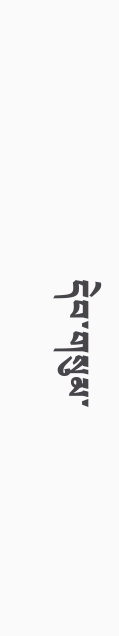དེབ་གསུམ་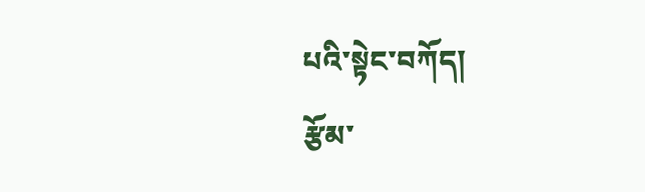པའི་སྟེང་བཀོད།
རྩོམ་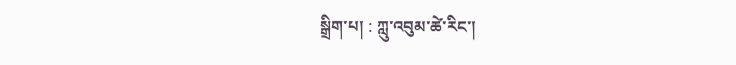སྒྲིག་པ། : ཀླུ་འབུམ་ཚེ་རིང་།